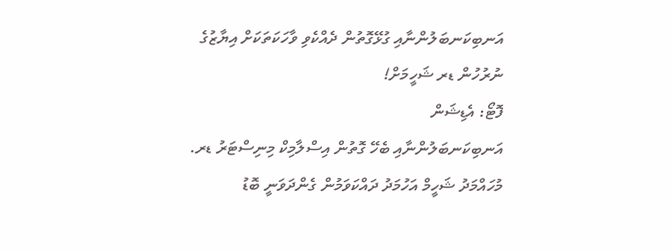އަނބިކަނބަލުންނާއި ގުޅޭގޮތުން ދެއްކެވި ވާހަކަތަކަށް އިޔާޒުގެ ނުރުހުން ޑރ ޝަހީމަށް!
ފޮޓޯ: އެޑިޝަން
އަނބިކަނބަލުންނާއި ބެހޭ ގޮތުން އިސްލާމިކް މިނިސްޓަރު ޑރ. މުހައްމަދު ޝަހީމް އަހުމަދު ދައްކަވަމުން ގެންދަވަނީ ބޮޑު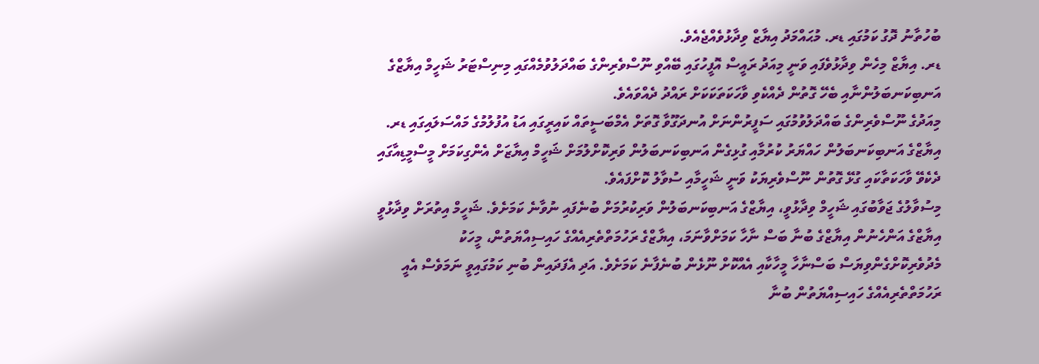ބުހުތާނު ދޮގު ކަމުގައި ޑރ. މުޙައްމަދު އިޔާޒް ވިދާޅުވެއްޖެއެވެ.
ޑރ. އިޔާޒް މިހެން ވިދާޅުވެފައި ވަނީ މިއަދު ރައީސް އޮފީހުގައި ބޭއްވި ނޫސްވެރިންގެ ބައްދަލުވުމެއްގައި މިނިސްޓަރު ޝަހީމް އިޔާޒްގެ އަނބިކަނބަލުންނާއި ބެހޭ ގޮތުން ދެއްކެވި ވާހަކަތަކަކަށް ރައްދު ދެއްވައެވެ.
މިއަދުގެ ނޫސްވެރިންގެ ބައްދަލުވުމުގައި ސަފީރުންނަށް އުނދަގޫވާ ގޮތަށް އެމްބަސީތައް ކައިރީގައި އަޑު އުފުލުމުގެ މައްސަލައިގައި ޑރ. އިޔާޒްގެ އަނބިކަނބަލުން ހައްޔަރު ކުރުމާއި ގުޅިގެން އަނބިކަނބަލުން ވަރިކޮށްލުމަށް ޝަހީމް އިޔާޒަށް އެންގިކަމަށް މީސްމީޑިއާގައި ދެކެވޭ ވާހަކަތާކައި ގުޅޭ ގޮތުން ނޫސްވެރިޔަކު ވަނީ ޝަހީމާއި ސުވާލު ކޮށްފައެވެ.
މިސުވާލުގެ ޖަވާބުގައި ޝަހީމް ވިދާޅުވީ، އިޔާޒްގެ އަނބިކަނބަލުން ވަރިކުރުމަށް ބުނެފައި ނުވާނެ ކަމަށެވެ. ޝަހީމް އިތުރަށް ވިދާޅުވީ އިޔާޒްގެ އަންހެނުން އިޔާޒްގެ ބުނާ ބަސް ނާހާ ކަމަށްވާނަމަ، އިޔާޒްގެ ރަހުމަތްތެރިއެއްގެ ހައިސިއްޔަތުން، މީހަކު މެދުވެރިކޮށްގެންވިޔަސް ބަސްނާހާ މީހާކާއި އެއްކޮށް ނޫޅެން ބުނެފާނެ ކަމަށެވެ. އަދި އެފަދައިން ބުނި ކަމުގައިވީ ނަމަވެސް އެއީ ރަހުމަތްތެރިއެއްގެ ހައިސިއްޔަތުން ބުނާ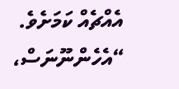އެއްޗެއް ކަމަށެވެ.
“އެހެންނޫނަސް،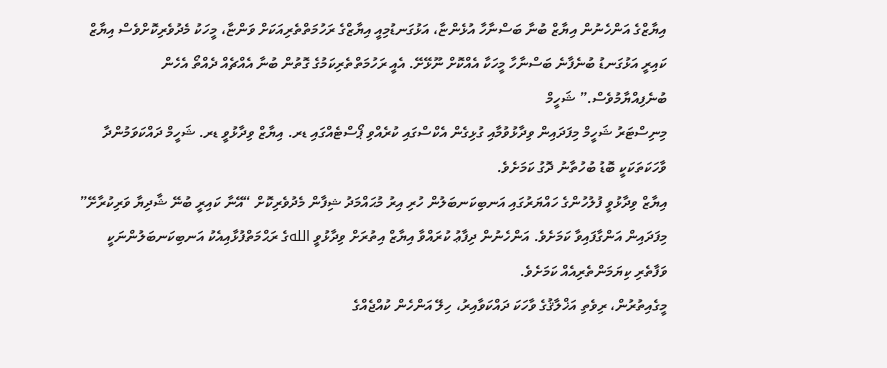އިޔާޒްގެ އަންހެނުން އިޔާޒް ބުނާ ބަސްނާހާ އުޅެންޏާ، އަޅުގަނޑުމިއީ އިޔާޒްގެ ރަހުމަތްތެރިއަކަށް ވަންޏާ، މީހަކު މެދުވެރިކޮށްވެސް އިޔާޒް ކައިރީ އަޅުގަނޑު ބުނެފާނެ ބަސްނާހާ މީހަކާ އެއްކޮށް ނޫޅޭށޭ. އެއީ ރަހުމަތްތެރިކަމުގެ ގޮތުން ބުނާ އެއްޗެއް ދެއްތޯ އެހެން ބުނެފިއްޔާމުވެސް.” ޝަހީމް
މިނިސްޓަރު ޝަހީމް މިފަދައިން ވިދާޅުވުމާއި ގުޅިގެން އެކްސްގައި ކުރެއްވި ޕޯސްޓެއްގައި ޑރ. އިޔާޒް ވިދާޅުވީ ޑރ. ޝަހީމް ދައްކަވަމުންދާ ވާހަކަތަކަކީ ބޮޑު ބުހުތާނު ދޮގު ކަމަށެވެ.
އިޔާޒް ވިދާޅުވީ ފުލުހުންގެ ހައްޔަރުގައި އަނބިކަނބަލުން ހުރި އިރު މުޙައްމަދު ޝިފާން މެދުވެރިކޮށް “އޭނާ ކައިރީ ބުނޭ ޝާދިޔާ ވަރިކުރާށޭ” މިފަދައިން އަންގާފައިވާ ކަމަށެވެ. އަންހެނުން ދިފާޢު ކުރައްވާ އިޔާޒް އިތުރަށް ވިދާޅުވީ اللهގެ ރަޙްމަތްފުޅާއިއެކު އަނބިކަނބަލުންނަކީ ވަފާތެރި ކިޔަމަންތެރިއެއް ކަމަށެވެ.
މީގެއިތުރުން، ރިވެތި އަޚްލާޤުގެ ވާހަކަ ދައްކަވާއިރު، ހިލޭ އަންހެން ކުއްޖެއްގެ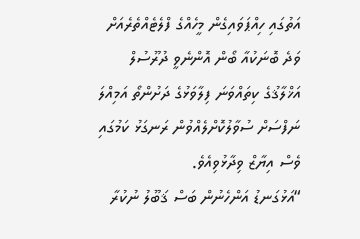އަތުގައި ހިއްޕަވައިގެން މީހެއްގެ ފްލެޓެއްތެރެއަށް ވަދެ ބޮނަކުއާ ބޯން އޮންނެވީ ދުރޫސުލް އަޚްލާޤުގެ ކިތައްވަނަ ފިލާވަޅުގެ ދަށުންތޯ އަމިއްލަ ނަފްސަށް ސުވާލުކޮށްލެއްވުން ރަނގަޅު ކަމުގައި ވެސް އިޔާޒް ވިދާޅުވިއެވެ.
“އަޅުގަނޑު އަންހެނުން ބަސް ޤަބޫލު ނުކުރާ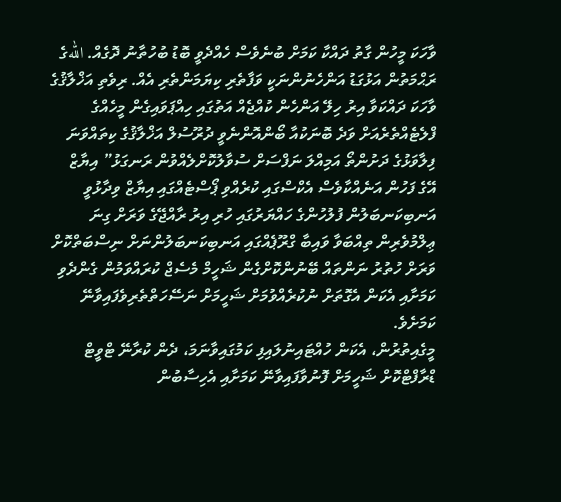ވާހަކަ މީހުން ގާތު ދައްކާ ކަމަށް ބުނެވެސް ހެއްދެވީ ބޮޑު ބުހުތާނު ދޮގެއް. اللهގެ ރަޙްމަތުން އަޅުގަޑު އަންހެނުންނަކީ ވަފާތެރި ކިޔަމަންތެރި އެއް. ރިވެތި އަޚްލާޤުގެ ވާހަކަ ދައްކަވާ އިރު ހިލޭ އަންހެން ކުއްޖެއް އަތުގައި ހިއްޕަވައިގެން މީހެއްގެ ފްލެޓެއްތެރެއަށް ވަދެ ބޮނަކުއާ ބޯންއޮންނެވީ ދުރޫސުލް އަޚްލާޤުގެ ކިތައްވަނަ ފިލާވަޅުގެ ދަށުންތޯ އަމިއްލަ ނަފްސަށް ސުވާލުކޮށްލެއްވުން ރަނގަޅު” އިޔާޒް
އޭގެ ފަހުން އަނެއްކާވެސް އެކްސްގައި ކުރެއްވި ޕޯސްޓެއްގައި އިޔާޒް ވިދާޅުވީ އަނބިކަނބަލުން ފުލުހުންގެ ހައްޔަރުގައި ހުރި އިރު ރާއްޖޭގެ ވަރަށް ގިނަ ޢިލްމުވެރިން ތިއްބަވާ ވައިބާ ގްރޫޕެއްގައި އަނބިކަނބަލުންނަށް ނިސްބަތްކޮށް ވަރަށް ހުތުރު ނަންތައް ބޭނުންކޮށްގެން ޝަހީމް މެސެޖް ކުރައްވަމުން ގެންދެވި ކަމަށާއި އެކަން އެގޮތަށް ނުކުރެއްވުމަށް ޝަހީމަށް ނަސޭހަތްތެރިވެފައިވާނޭ ކަމަށެވެ.
މީގެއިތުރުން، އެކަން ހުއްޓައިނުލައިފި ކަމުގައިވާނަމަ، ދެން ކުރާނޭ ޓްވީޓް ޑްރާފްޓްކޮށް ޝަހީމަށް ފޮނުވާފައިވާނޭ ކަމަށާއި އެހިސާބުން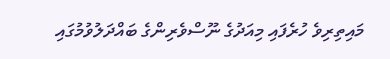މައިތިރިވެ ހުރެފައި މިއަދުގެ ނޫސްވެރިންގެ ބައްދަލުވުމުގައި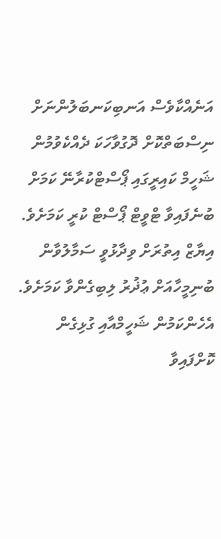އަނެއްކާވެސް އަނބިކަނބަލުންނަށް ނިސްބަތްކޮށް ދޮގުވާހަކަ ދެއްކެވުމުން ޝަހީމް ކައިރީގައި ޕޯސްޓްކުރާނޭ ކަމަށް ބުނެފައިވާ ޓްވީޓް ޕޯސްޓް ކުރީ ކަމަށެވެ.
އިޔާޒް އިތުރަށް ވިދާޅުވީ ސަމާލުވާން ބުނިމީހާއަށް ޢުޛުރު ލިބިގެންވާ ކަމަށެވެ. އެހެންކަމުން ޝަހީމްއާއި ގުޅިގެން ކޮށްފައިވާ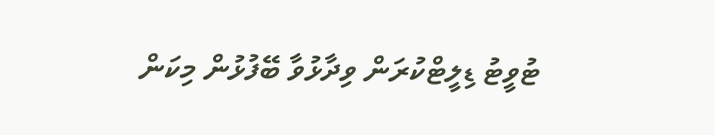ޓުވީޓު ޑިލީޓްކުރަން ވިދާޅުވާ ބޭފުޅުން މިކަން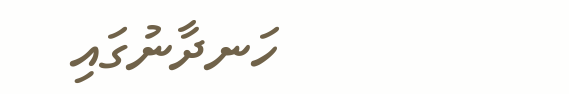ހަނދާނުގައި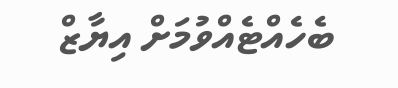ބެހެއްޓެއްވުމަށް އިޔާޒް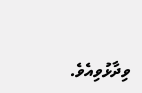ވިދާޅުވިއެވެ.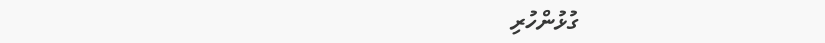ގުޅުންހުރި